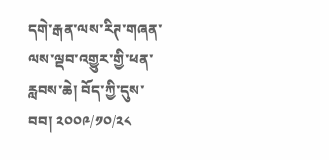དགེ་རྒན་ལས་རིཊ་གཞན་ལས་ལྡབ་འགྱུར་གྱི་ཕན་རླབས་ཆེ། བོད་ཀྱི་དུས་བབ། ༢༠༠༩/༡༠/༢༨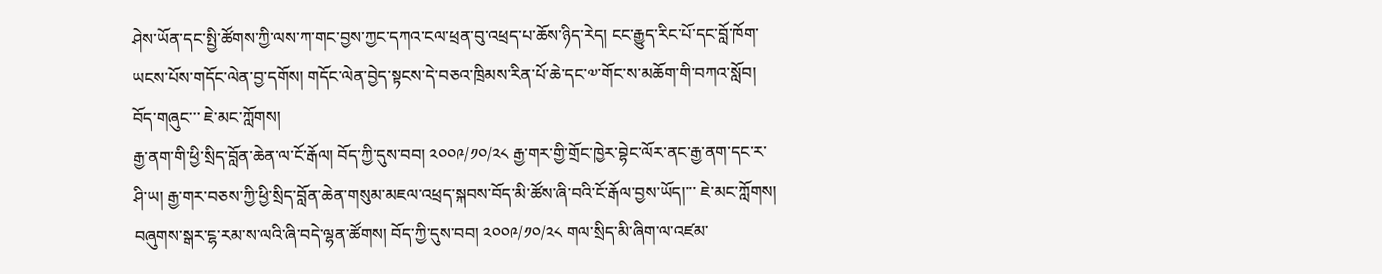ཤེས་ཡོན་དང་སྤྱི་ཚོགས་ཀྱི་ལས་ཀ་གང་བྱས་ཀྱང་དཀའ་ངལ་ཕྲན་བུ་འཕྲད་པ་ཆོས་ཉིད་རེད། ངང་རྒྱུད་རིང་པོ་དང་བློ་ཁོག་ཡངས་པོས་གདོང་ལེན་བྱ་དགོས། གདོང་ལེན་བྱེད་སྟངས་དེ་བཅའ་ཁྲིམས་རིན་པོ་ཆེ་དང་༧་གོང་ས་མཆོག་གི་བཀའ་སློབ། བོད་གཞུང་་་ ཇེ་མང་ཀློགས།
རྒྱ་ནག་གི་ཕྱི་སྲིད་བློན་ཆེན་ལ་ངོ་རྒོལ། བོད་ཀྱི་དུས་བབ། ༢༠༠༩/༡༠/༢༨ རྒྱ་གར་གྱི་གྲོང་ཁྱེར་བྷེང་ལོར་ནང་རྒྱ་ནག་དང་ར་ཤི་ཡ། རྒྱ་གར་བཅས་ཀྱི་ཕྱི་སྲིད་བློན་ཆེན་གསུམ་མཇལ་འཕྲད་སྐབས་བོད་མི་ཚོས་ཞི་བའི་ངོ་རྒོལ་བྱས་ཡོད།་་་ ཇེ་མང་ཀློགས།
བཞུགས་སྒར་ངྷ་རམ་ས་ལའི་ཞི་བདེ་ལྷན་ཚོགས། བོད་ཀྱི་དུས་བབ། ༢༠༠༩/༡༠/༢༨ གལ་སྲིད་མི་ཞིག་ལ་འཛམ་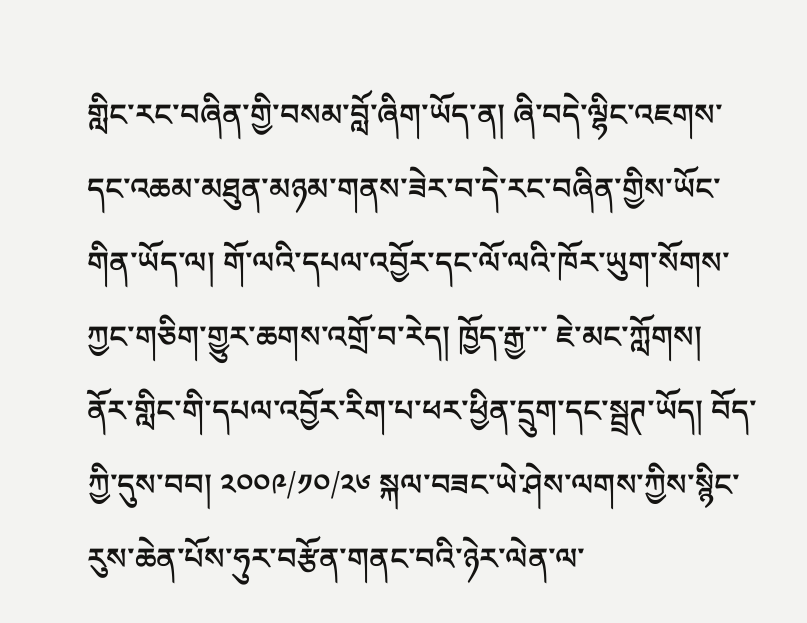གླིང་རང་བཞིན་གྱི་བསམ་བློ་ཞིག་ཡོད་ན། ཞི་བདེ་ལྷིང་འཇགས་དང་འཆམ་མཐུན་མཉམ་གནས་ཟེར་བ་དེ་རང་བཞིན་གྱིས་ཡོང་གིན་ཡོད་ལ། གོ་ལའི་དཔལ་འབྱོར་དང་ལོ་ལའི་ཁོར་ཡུག་སོགས་ཀྱང་གཅིག་གྱུར་ཆགས་འགྲོ་བ་རེད། ཁྱོད་རྒྱ་་་ ཇེ་མང་ཀློགས།
ནོར་གླིང་གི་དཔལ་འབྱོར་རིག་པ་ཕར་ཕྱིན་དྲུག་དང་སྦྲཊ་ཡོད། བོད་ཀྱི་དུས་བབ། ༢༠༠༩/༡༠/༢༦ སྐལ་བཟང་ཡེ་ཤེས་ལགས་ཀྱིས་སྙིང་རུས་ཆེན་པོས་ཧུར་བརྩོན་གནང་བའི་ཉེར་ལེན་ལ་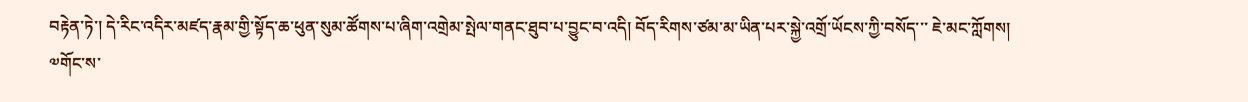བརྟེན་ཏེ་། དེ་རིང་འདིར་མཛད་རྣམ་གྱི་སྟོད་ཆ་ཕུན་སུམ་ཚོགས་པ་ཞིག་འགྲེམ་སྤེལ་གནང་ཐུབ་པ་བྱུང་བ་འདི། བོད་རིགས་ཙམ་མ་ཡིན་པར་སྐྱེ་འགྲོ་ཡོངས་ཀྱི་བསོད་་་ ཇེ་མང་ཀློགས།
༧གོང་ས་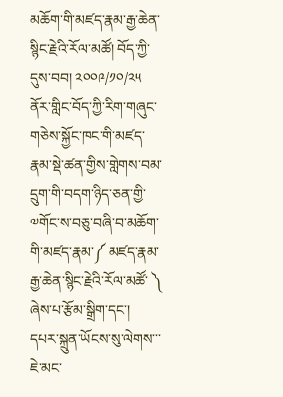མཆོག་གི་མཛད་རྣམ་རྒྱ་ཆེན་སྙིང་རྗེའི་རོལ་མཚོ། བོད་ཀྱི་དུས་བབ། ༢༠༠༩/༡༠/༢༥ ནོར་གླིང་བོད་ཀྱི་རིག་གཞུང་གཅེས་སྐྱོང་ཁང་གི་མཛད་རྣམ་སྡེ་ཚན་གྱིས་གླེགས་བམ་དྲུག་གི་བདག་ཉིད་ཅན་གྱི་༧གོང་ས་བཅུ་བཞི་བ་མཆོག་གི་མཛད་རྣམ་༼ མཛད་རྣམ་རྒྱ་ཆེན་སྙིང་རྗེའི་རོལ་མཚོ་ ༽ ཞེས་པ་རྩོམ་སྒྲིག་དང་། དཔར་སྐྲུན་ཡོངས་སུ་ལེགས་་་ ཇེ་མང་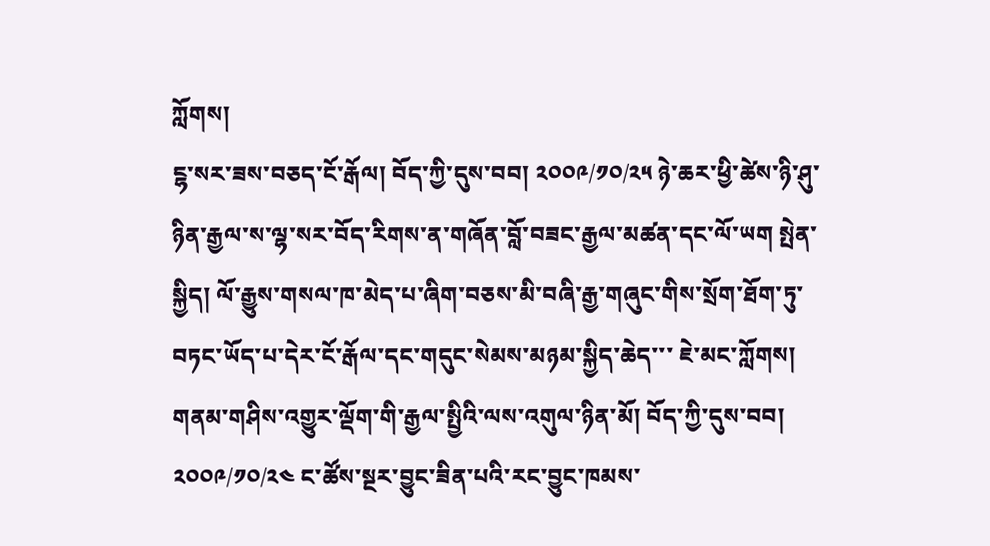ཀློགས།
ངྷ་སར་ཟས་བཅད་ངོ་རྒོལ། བོད་ཀྱི་དུས་བབ། ༢༠༠༩/༡༠/༢༥ ཉེ་ཆར་ཕྱི་ཚེས་ཉི་ཤུ་ཉིན་རྒྱལ་ས་ལྷ་སར་བོད་རིགས་ན་གཞོན་བློ་བཟང་རྒྱལ་མཚན་དང་ལོ་ཡག སྤེན་སྐྱིད། ལོ་རྒྱུས་གསལ་ཁ་མེད་པ་ཞིག་བཅས་མི་བཞི་རྒྱ་གཞུང་གིས་སྲོག་ཐོག་ཏུ་བཏང་ཡོད་པ་དེར་ངོ་རྒོལ་དང་གདུང་སེམས་མཉམ་སྐྱིད་ཆེད་་་ ཇེ་མང་ཀློགས།
གནམ་གཤིས་འགྱུར་ལྡོག་གི་རྒྱལ་སྤྱིའི་ལས་འགུལ་ཉིན་མོ། བོད་ཀྱི་དུས་བབ། ༢༠༠༩/༡༠/༢༤ ང་ཚོས་སྔར་བྱུང་ཟིན་པའི་རང་བྱུང་ཁམས་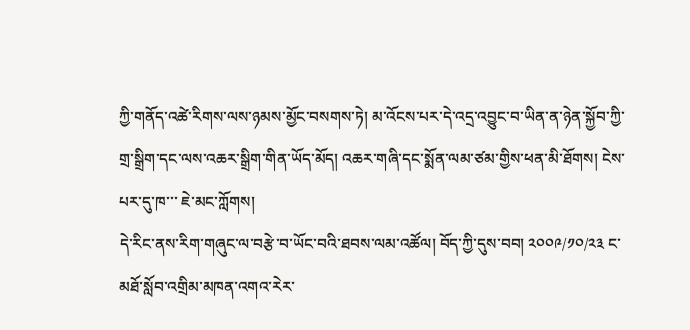ཀྱི་གནོད་འཚེ་རིགས་ལས་ཉམས་མྱོང་བསགས་ཏེ། མ་འོངས་པར་དེ་འདྲ་འབྱུང་བ་ཡིན་ན་ཉེན་སྐྱོབ་ཀྱི་གྲ་སྒྲིག་དང་ལས་འཆར་སྒྲིག་གིན་ཡོད་མོད། འཆར་གཞི་དང་སྨོན་ལམ་ཙམ་གྱིས་ཕན་མི་ཐོགས། ངེས་པར་དུ་ཁ་་་ ཇེ་མང་ཀློགས།
དེ་རིང་ནས་རིག་གཞུང་ལ་བརྩེ་བ་ཡོང་བའི་ཐབས་ལམ་འཚོལ། བོད་ཀྱི་དུས་བབ། ༢༠༠༩/༡༠/༢༣ ང་མཐོ་སློབ་འགྲིམ་མཁན་འགའ་རེར་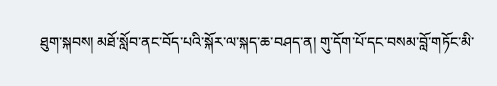ཐུག་སྐབས། མཐོ་སློབ་ནང་བོད་པའི་སྐོར་ལ་སྐད་ཆ་བཤད་ན། གུ་དོག་པོ་དང་བསམ་བློ་གཏོང་མི་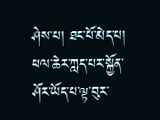ཤེས་པ། ཐང་པོ་མེད་པ། ཕལ་ཆེར་ཀླད་པར་སྐྱོན་ཤོར་ཡོད་པ་ལྟ་བུར་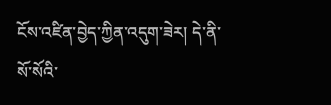ངོས་འཛིན་བྱེད་ཀྱིན་འདུག་ཟེར། དེ་ནི་སོ་སོའི་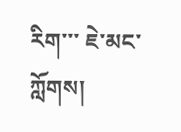རིག་་་ ཇེ་མང་ཀློགས།